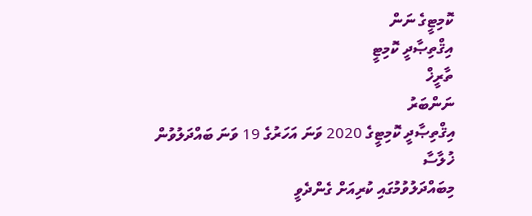ކޮމިޓީގެ ނަން
އިޤްތިޞާދީ ކޮމިޓީ
ތާރީޚް
ނަންބަރު
އިޤްތިޞާދީ ކޮމިޓީގެ 2020 ވަނަ އަހަރުގެ 19 ވަނަ ބައްދަލުވުން
ޚުލާސާ
މިބައްދަލުވުމުގައި ކުރިއަށް ގެންދެވީ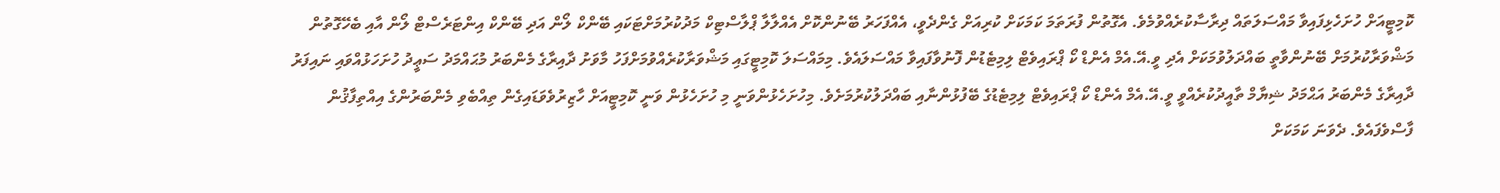ކޮމިޓީއަށް ހުށަހެޅިފައިވާ މައްސަލަތައް ދިރާސާކުރެއްވުމެވެ. އެގޮތުން ފުރަތަމަ ކަމަކަށް ކުރިއަށް ގެންދެވީ، އެއްފަހަރު ބޭނުންކޮށް އެއްލާލާ ޕްލާސްޓިކް މަދުކުރުމަށްޓަކައި ބޭންކް ލޯން އަދި ބޭންކް އިންޓަރެސްޓް ލޯން އާއި ބެހޭގޮތުން މަޝްވަރާކުރުމަށް ބޭނުންވާތީ ބައްދަލުވުމަކަށް އެދި ވީ.އޭ.އެމް އެންޑް ކޯ ޕްރައިވެޓް ލިމިޓެޑުން ފޮނުވާފައިވާ މައްސަލައެވެ. މިމައްސަލަ ކޮމިޓީގައި މަޝްވަރާކުރެއްވުމަށްފަހު މާވަށު ދާއިރާގެ މެންބަރު މުޙައްމަދު ސަޢީދު ހުށަހަޅުއްވައި ނައިފަރު ދާއިރާގެ މެންބަރު އަޙްމަދު ޝިޔާމް ތާއީދުކުރެއްވީ ވީ.އޭ.އެމް އެންޑް ކޯ ޕްރައިވެޓް ލިމިޓެޑުގެ ބޭފުޅުންނާއި ބައްދަލުކުރުމަށެވެ. މިހުށަހެޅުންވަނީ މި ހުށަހެޅުން ވަނީ ކޮމިޓީއަށް ހާޒިރުވެވަޑައިގެން ތިއްބެވި މެންބަރުންގެ އިއްތިފާޤުން ފާސްވެފައެވެ. ދެވަނަ ކަމަކަށް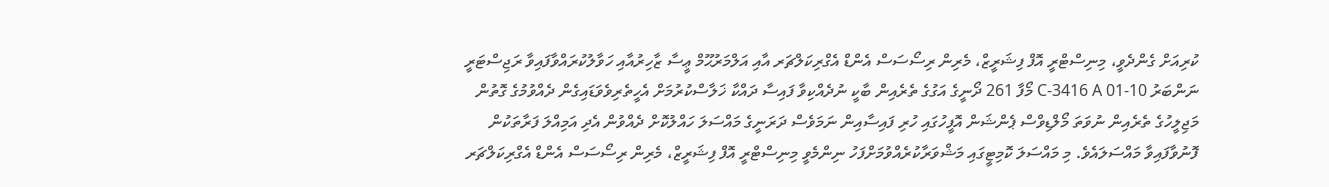ކުރިއަށް ގެންދެވީ، މިނިސްޓްރީ އޮފް ފިޝަރީޒް، މެރިން ރިސޯސަސް އެންޑް އެގްރިކަލްޗަރ އާއި އަލްމަރުޙޫމް ޢީސާ ޒާހިރުއާއި ހަވާލުކުރައްވާފައިވާ ރަޖިސްޓަރީ ނަންބަރު C-3416 A 01-10 މޯފާ 261 ދޯނީގެ އަގުގެ ތެރެއިން ބާކީ ނުދެއްކިވާ ފައިސާ ދައްކާ ޚަލާސްކުރުމަށް އެހީތެރިވެވަޑައިގެން ދެއްވުމުގެ ގޮތުން މަޖިލީހުގެ ތެރެއިން ނުވަތަ މޯލްޑިވްސް ޕެންޝަން އޮފީހުގައި ހުރި ފައިސާއިން ނަމަވެސް ދަރަނީގެ މައްސަލަ ހައްލުކޮށް ދެއްވުން އެދި އަމިއްލަ ފަރާތަކުން ފޮނުވާފައިވާ މައްސަލައެވެ. މި މައްސަލަ ކޮމިޓީގައި މަޝްވަރާކުރެއްވުމަށްފަހު ނިންމެވީ މިނިސްޓްރީ އޮފް ފިޝަރީޒް، މެރިން ރިސޯސަސް އެންޑް އެގްރިކަލްޗަރ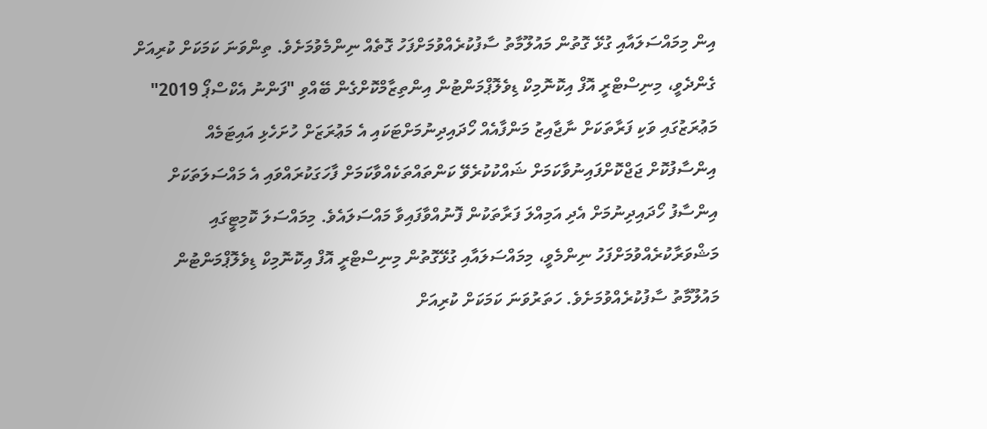އިން މިމައްސަލައާއި ގުޅޭ ގޮތުން މައުލޫމާތު ސާފުކުރެއްވުމަށްފަހު ގޮތެއް ނިންމެވުމަށެވެ. ތިންވަނަ ކަމަކަށް ކުރިއަށް ގެންދެވީ، މިނިސްޓްރީ އޮފް އިކޮނޮމިކް ޑިވެލޮޕްމަންޓުން އިންތިޒާމްކޮށްގެން ބޭއްވި "ފަންނު އެކްސްޕޯ 2019" މަޢުރަޒުގައި ވަކި ފަރާތަކަށް ނާޖާއިޒު މަންފާއެއް ހޯދައިދިނުމަށްޓަކައި އެ މަޢުރަޒަށް ހުށަހެޅި އައިޓަމެއް އިންސާފުކޮށް ޖަޖްކޮށްފައިނުވާކަމަށް ޝައްކުކުރެވޭ ކަންތައްތަކެއްވާކަމަށް ފާހަގަކުރައްވައި އެ މައްސަލަތަކަށް އިންސާފު ހޯދައިދިނުމަށް އެދި އަމިއްލަ ފަރާތަކުން ފޮނުއްވާފައިވާ މައްސަލައެވެ. މިމައްސަލަ ކޮމިޓީގައި މަޝްވަރާކުރެއްވުމަށްފަހު ނިންމެވީ، މިމައްސަލައާއި ގުޅޭގޮތުން މިނިސްޓްރީ އޮފް އިކޮނޮމިކް ޑިވެލޮޕްމަންޓުން މައުލޫމާތު ސާފުކުރެއްވުމަށެވެ. ހަތަރުވަނަ ކަމަކަށް ކުރިއަށް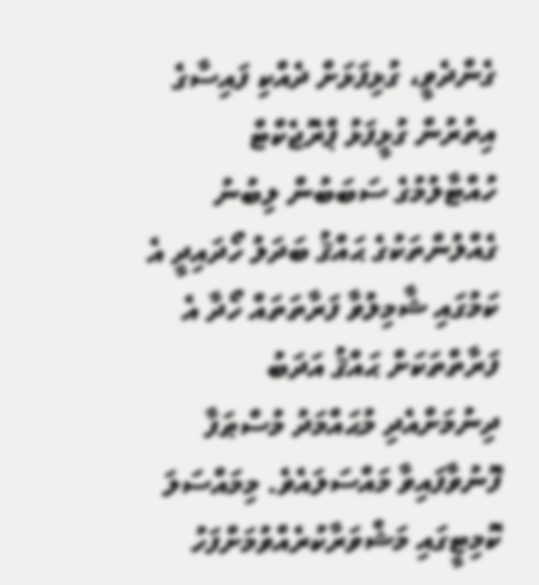ގެންދެވީ، ގުޅިފަޅަށް ދެއްކި ފައިސާގެ އިތުރުން ގުޅީފަޅު ޕްރޮޖެކްޓް ހުއްޓާލުމުގެ ސަބަބުން ލިބުނު ގެއްލުންތަކުގެ ޙައްޤު ބަދަލު ހޯދައިދީ އެ ކަމުގައި ޝާމިލުވާ ފަރާތަތައް ހޯދާ އެ ފަރާތްތަކަށް ޙައްޤު އަދަބު ދިނުމަށްއެދި މުޙައްމަދު މުސްޠަފާ ފޮނުވާފައިވާ މައްސަލައެވެ. މިމައްސަލަ ކޮމިޓީގައި މަޝްވަރާކުރެއްވުމަށްފަހު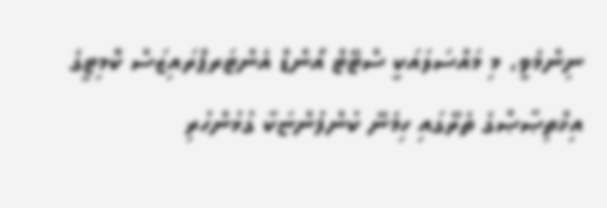ނިންމެވީ، މި މައްސަލައަކީ ސްޓޭޓް އޯންޑް އެންޓަރޕްރައިޒަސް ކޮމިޓީގެ އިޚްތިޞާޞްގެ ތެރޭގައި ހިމެނޭ ކުންފުންޏަކާ ގުޅުންހުރި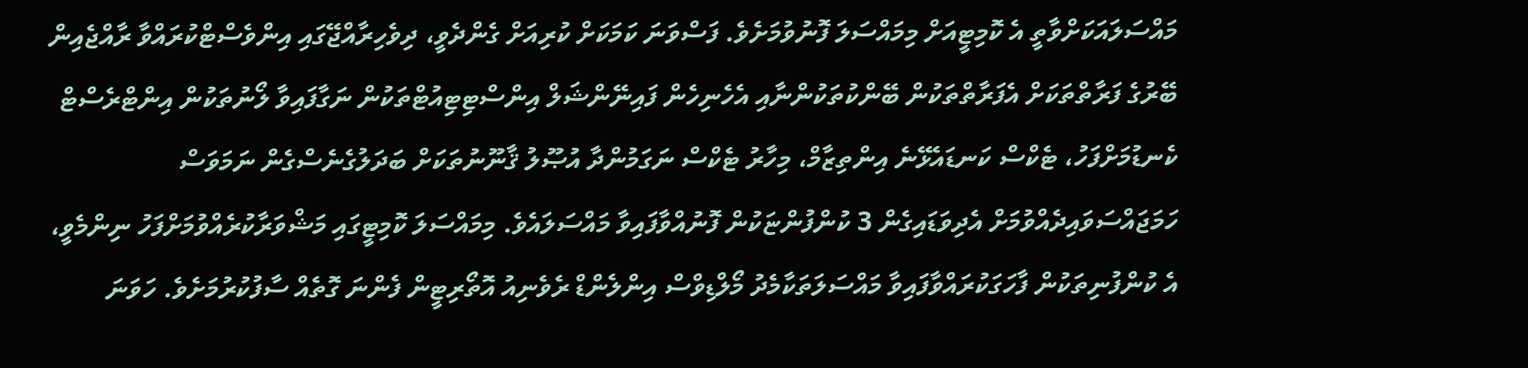މައްސަލައަކަށްވާތީ އެ ކޮމިޓީއަށް މިމައްސަލަ ފޮނުވުމަށެވެ. ފަސްވަނަ ކަމަކަށް ކުރިއަށް ގެންދެވީ، ދިވެހިރާއްޖޭގައި އިންވެސްޓްކުރައްވާ ރާއްޖެއިން ބޭރުގެ ފަރާތްތަކަށް އެފަރާތްތަކުން ބޭންކުތަކުންނާއި އެހެނިހެން ފައިނޭންޝަލް އިންސްޓިޓިއުޓްތަކުން ނަގާފައިވާ ލޯނުތަކުން އިންޓްރެސްޓް ކެނޑުމަށްފަހު، ޓެކްސް ކަނޑައެޅޭނެ އިންތިޒާމް، މިހާރު ޓެކްސް ނަގަމުންދާ އުޞޫލު ޤާނޫނުތަކަށް ބަދަލުގެނެސްގެން ނަމަވަސް ހަމަޖައްސަވައިދެއްވުމަށް އެދިވަޑައިގެން 3 ކުންފުންޏަކުން ފޮނުއްވާފައިވާ މައްސަލައެވެ. މިމައްސަލަ ކޮމިޓީގައި މަޝްވަރާކުރެއްވުމަށްފަހު ނިންމެވީ، އެ ކުންފުނިތަކުން ފާހަގަކުރައްވާފައިވާ މައްސަލަތަކާމެދު މޯލްޑިވްސް އިންލެންޑް ރެވެނިއު އޮތޯރިޓީން ފެންނަ ގޮތެއް ސާފުކުރުމަށެވެ. ހަވަނަ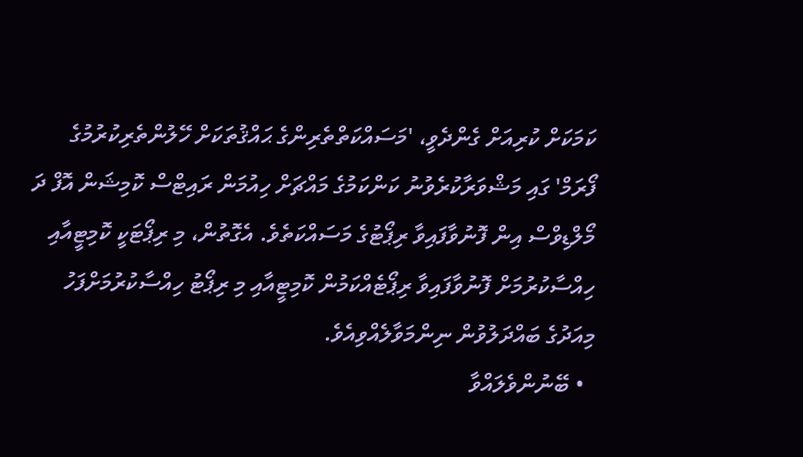ކަމަކަށް ކުރިއަށް ގެންދެވީ، 'މަސައްކަތްތެރިންގެ ޙައްޤުތަކަށް ހޭލުންތެރިކުރުމުގެ ފޯރަމް' ގައި މަޝްވަރާކުރެވުނު ކަންކަމުގެ މައްޗަށް ހިއުމަން ރައިޓްސް ކޮމިޝަން އޮފް ދަ މޯލްޑިވްސް އިން ފޮނުވާފައިވާ ރިޕޯޓުގެ މަސައްކަތެވެ. އެގޮތުން، މި ރިޕޯޓަކީ ކޮމިޓީއާއި ހިއްސާކުރުމަށް ފޮނުވާފައިވާ ރިޕޯޓެއްކަމުން ކޮމިޓީއާއި މި ރިޕޯޓު ހިއްސާކުރުމަށްފަހު މިއަދުގެ ބައްދަލުވުން ނިންމަވާލެއްވިއެވެ.
  • ބޭނުންވެލައްވާ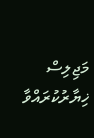މަޖިލިސް ޚިޔާރުކުރައްވާ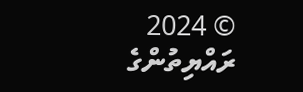© 2024 ރައްޔިތުންގެ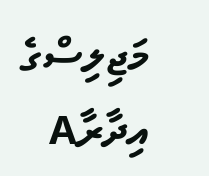މަޖިލިސްގެ އިދާރާA